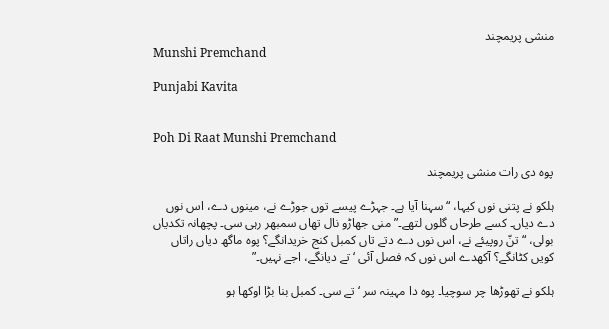منشی پریمچند
Munshi Premchand

Punjabi Kavita


Poh Di Raat Munshi Premchand

پوہ دی رات منشی پریمچند

ہلکو نے پتنی نوں کیہا، “سہنا آیا ہے۔ جہڑے پیسے توں جوڑے نے، مینوں دے، اس نوں دے دیاں۔ کسے طرحاں گلوں لتھے۔” منی جھاڑو نال تھاں سمبھر رہی سی۔ پچھانہ تکدیاں بولی، “تنّ روپیئے نے، اس نوں دے دتے تاں کمبل کنج خریدانگے؟ پوہ ماگھ دیاں راتاں کویں کٹانگے؟ آکھدے اس نوں کہ فصل آئی ‘تے دیانگے، اجے نہیں۔”

ہلکو نے تھوڑھا چر سوچیا۔ پوہ دا مہینہ سر ‘تے سی۔ کمبل بنا بڑا اوکھا ہو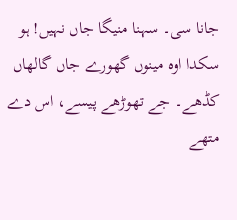جانا سی۔ سہنا منیگا جاں نہیں! ہو سکدا اوہ مینوں گھورے جاں گالھاں کڈھے۔ جے تھوڑھے پیسے، اس دے متھے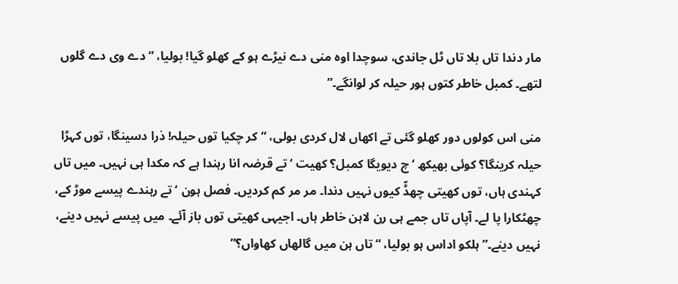مار دندا تاں بلا تاں ٹل جاندی، سوچدا اوہ منی دے نیڑے ہو کے کھلو گیا! بولیا، “دے وی دے گلوں لتھے۔ کمبل خاطر کتوں ہور حیلہ کر لوانگے۔”

منی اس کولوں دور کھلو گئی تے اکھاں لال کردی بولی، “کر چکیا توں حیلہ! ذرا دسینگا، توں کہڑا حیلہ کرینگا؟ کوئی بھیکھ ‘چ دیویگا کمبل؟ کھیت ‘تے قرضہ انا رہندا ہے کہ مکدا ہی نہیں۔ میں تاں کہندی ہاں، توں کھیتی چھڈّ کیوں نہیں دندا۔ مر مر کم کردیں۔ فصل ہون ‘تے رہندے پیسے موڑ کے، چھٹکارا پا لے۔ آپاں تاں جمے ہی رن لاہن خاطر ہاں۔ اجیہی کھیتی توں باز آئے۔ میں پیسے نہیں دینے، نہیں دینے۔” ہلکو اداس ہو بولیا، “تاں ہن میں گالھاں کھاواں؟”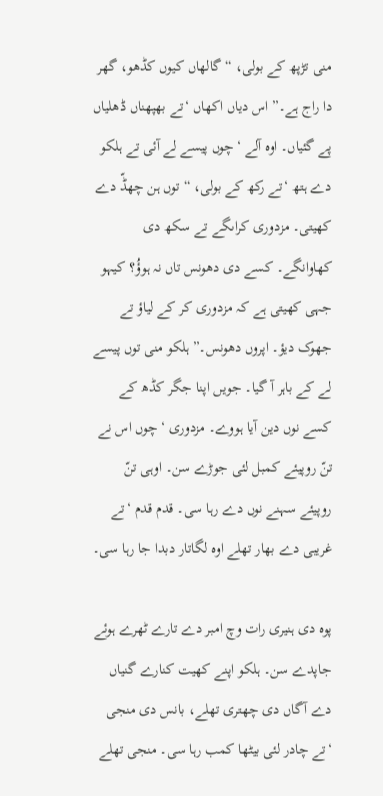منی تڑپھ کے بولی، “گالھاں کیوں کڈھو، گھر دا راج ہے۔” اس دیاں اکھاں ‘تے بھپھناں ڈھلیاں پے گئیاں۔ اوہ آلے ‘چوں پیسے لے آئی تے ہلکو دے ہتھ ‘تے رکھ کے بولی، “توں ہن چھڈّ دے کھیتی۔ مزدوری کراںگے تے سکھ دی کھاوانگے۔ کسے دی دھونس تاں نہ ہوؤُ؟ کیہو جہی کھیتی ہے کہ مزدوری کر کے لیاؤ تے جھوک دیؤ۔ اپروں دھونس۔” ہلکو منی توں پیسے لے کے باہر آ گیا۔ جویں اپنا جگر کڈھ کے کسے نوں دین آیا ہووے۔ مزدوری ‘چوں اس نے تنّ روپیئے کمبل لئی جوڑے سن۔ اوہی تنّ روپیئے سہنے نوں دے رہا سی۔ قدم قدم ‘تے غریبی دے بھار تھلے اوہ لگاتار دبدا جا رہا سی۔

پوہ دی ہنیری رات وچ امبر دے تارے ٹھرے ہوئے جاپدے سن۔ ہلکو اپنے کھیت کنارے گنیاں دے آگاں دی چھتری تھلے، بانس دی منجی ‘تے چادر لئی بیٹھا کمب رہا سی۔ منجی تھلے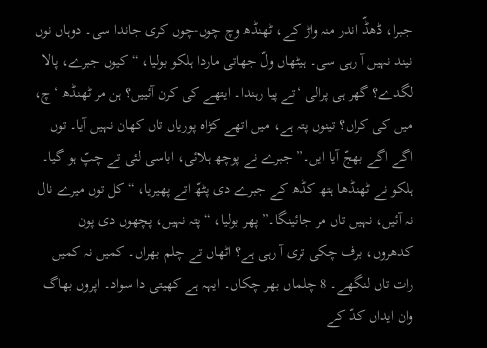جبرا، ڈھڈّ اندر منہ واڑ کے، ٹھنڈھ وچ چوں-چوں کری جاندا سی۔ دوہاں نوں نیند نہیں آ رہی سی۔ ہیٹھاں ولّ جھاتی ماردا ہلکو بولیا، “کیوں جبرے، پالا لگدے؟ گھر ہی پرالی ‘تے پیا رہندا۔ ایتھے کی کرن آئییں؟ ہن مر ٹھنڈھ ‘چ، میں کی کراں؟ تینوں پتہ ہے، میں اتھے کڑاہ پوریاں تاں کھان نہیں آیا۔ توں اگے اگے بھجّ آیا ایں۔” جبرے نے پوچھ ہلائی، اباسی لئی تے چپّ ہو گیا۔ ہلکو نے ٹھنڈھا ہتھ کڈھ کے جبرے دی پٹھّ اتے پھیریا، “کل توں میرے نال نہ آئیں، نہیں تاں مر جائینگا۔” پھر بولیا، “پتہ نہیں، پچھوں دی پون کدھروں، برف چکی تری آ رہی ہے؟ اٹھاں تے چلم بھراں۔ کمیں نہ کمیں رات تاں لنگھے۔ 8 چلماں بھر چکاں۔ ایہہ ہے کھیتی دا سواد۔ اپروں بھاگ وان ایداں کدّ کے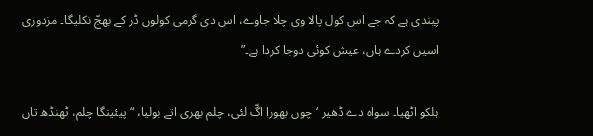پیندی ہے کہ جے اس کول پالا وی چلا جاوے، اس دی گرمی کولوں ڈر کے بھجّ نکلیگا۔ مزدوری اسیں کردے ہاں، عیش کوئی دوجا کردا ہے۔”

ہلکو اٹھیا۔ سواہ دے ڈھیر ‘چوں بھورا اگّ لئی، چلم بھری اتے بولیا، “پیئینگا چلم، ٹھنڈھ تاں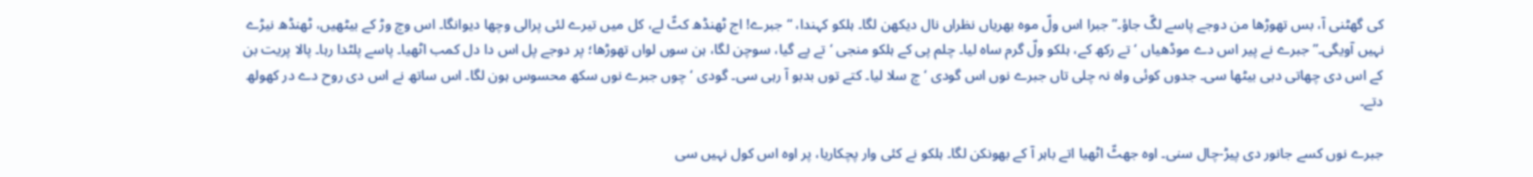کی گھٹنی آ، بس تھوڑھا من دوجے پاسے لگّ جاؤ۔” جبرا اس ولّ موہ بھریاں نظراں نال دیکھن لگا۔ ہلکو کہندا، “جبرے! اج ٹھنڈھ کٹّ لے، کل میں تیرے لئی پرالی وچھا دیوانگا۔ اس وچ وڑ کے بیٹھیں، ٹھنڈھ نیڑے نہیں آویگی۔” جبرے نے پیر اس دے موڈھیاں ‘تے رکھ کے، ہلکو ولّ گرم ساہ لیا۔ چلم پی کے ہلکو منجی ‘تے پے گیا، سوچن لگا، ہن سوں لواں تھوڑھا؛ پر دوجے پل اس دا دل کمب اٹھیا۔ پاسے پلٹدا رہا۔ پالا پریت بن کے اس دی چھاتی دبی بیٹھا سی۔ جدوں کوئی واہ نہ چلی تاں جبرے نوں اس گودی ‘چ سلا لیا۔ کتے توں بدبو آ رہی سی۔ گودی ‘چوں جبرے نوں سکھ محسوس ہون لگا۔ اس ساتھ نے اس دی روح دے در کھولھ دتے۔

جبرے نوں کسے جانور دی پیڑ-چال سنی۔ اوہ جھٹّ اٹھیا اتے باہر آ کے بھونکن لگا۔ ہلکو نے کئی وار پچکاریا، پر اوہ اس کول نہیں سی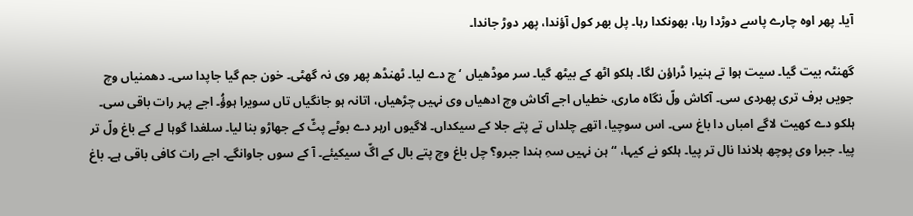آیا۔ پھر اوہ چارے پاسے دوڑدا رہا، بھونکدا رہا۔ پل بھر کول آؤندا، پھر دوڑ جاندا۔

گھنٹہ بیت گیا۔ سیت ہوا تے ہنیرا ڈراؤن لگا۔ ہلکو اٹھ کے بیٹھ گیا۔ سر موڈھیاں ‘چ دے لیا۔ ٹھنڈھ پھر وی نہ گھٹی۔ خون جم گیا جاپدا سی۔ دھمنیاں وچ جویں برف تری پھردی سی۔ آکاش ولّ نگاہ ماری، خطیاں اجے آکاش وچ ادھیاں وی نہیں چڑھیاں، اتانہ ہو جانگیاں تاں سویرا ہوؤُ۔ اجے پہر رات باقی سی۔ ہلکو دے کھیت لاگے امباں دا باغ سی۔ اس سوچیا، اتھے چلداں تے پتے جلا کے سیکداں۔ لاگیوں ارہر دے بوٹے پٹّ کے جھاڑو بنا لیا۔ سلغدا گوہا لے کے باغ ولّ تر پیا۔ جبرا وی پوچھ ہلاندا نال تر پیا۔ ہلکو نے کیہا، “ہن نہیں سہِ ہندا جبرو؟ چل باغ وچ پتے بال کے اگّ سیکیئے۔ آ کے سوں جاوانگے۔ اجے رات کافی باقی ہے۔ باغ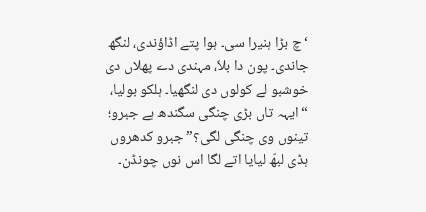‘چ بڑا ہنیرا سی۔ ہوا پتے اڈاؤندی، لنگھ جاندی۔ پون دا بلاّ، مہندی دے پھلاں دی خوشبو لے کولوں دی لنگھیا۔ ہلکو بولیا، “ایہہ تاں بڑی چنگی سگندھ ہے جبرو؛ تینوں وی چنگی لگی؟” جبرو کدھروں ہڈی لبھّ لیایا اتے لگا اس نوں چونڈن۔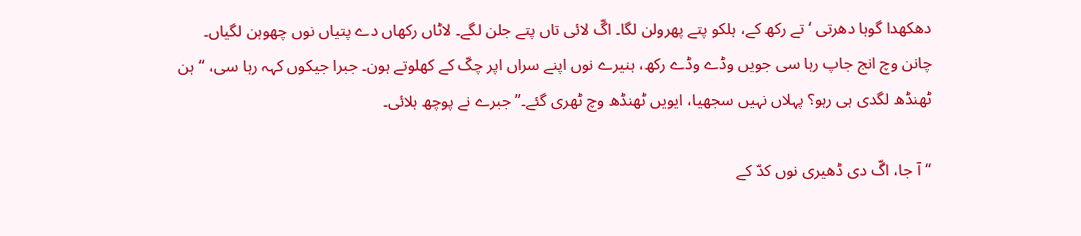دھکھدا گوہا دھرتی ‘تے رکھ کے، ہلکو پتے پھرولن لگا۔ اگّ لائی تاں پتے جلن لگے۔ لاٹاں رکھاں دے پتیاں نوں چھوہن لگیاں۔ چانن وچ انج جاپ رہا سی جویں وڈے وڈے رکھ، ہنیرے نوں اپنے سراں اپر چکّ کے کھلوتے ہون۔ جبرا جیکوں کہہ رہا سی، “ہن ٹھنڈھ لگدی ہی رہو؟ پہلاں نہیں سجھیا، ایویں ٹھنڈھ وچ ٹھری گئے۔” جبرے نے پوچھ ہلائی۔

“آ جا، اگّ دی ڈھیری نوں کدّ کے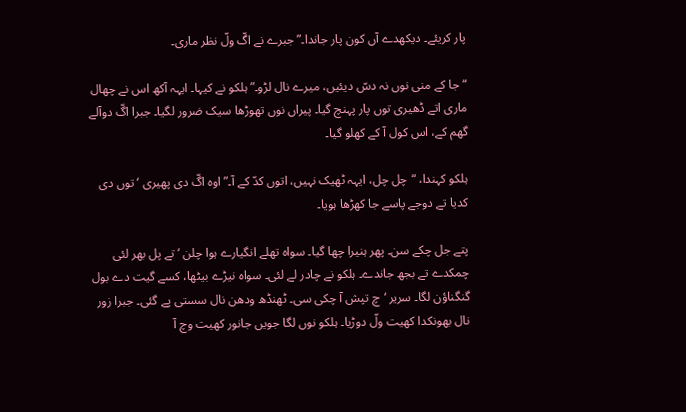پار کریئے۔ دیکھدے آں کون پار جاندا۔” جبرے نے اگّ ولّ نظر ماری۔

“جا کے منی نوں نہ دسّ دیئیں، میرے نال لڑو۔” ہلکو نے کیہا۔ ایہہ آکھ اس نے چھال ماری اتے ڈھیری توں پار پہنچ گیا۔ پیراں نوں تھوڑھا سیک ضرور لگیا۔ جبرا اگّ دوآلے گھم کے، اس کول آ کے کھلو گیا۔

ہلکو کہندا، “چل چل، ایہہ ٹھیک نہیں، اتوں کدّ کے آ۔” اوہ اگّ دی پھیری ‘توں دی کدیا تے دوجے پاسے جا کھڑھا ہویا۔

پتے جل چکے سن۔ پھر ہنیرا چھا گیا۔ سواہ تھلے انگیارے ہوا چلن ‘تے پل بھر لئی چمکدے تے بجھ جاندے۔ ہلکو نے چادر لے لئی۔ سواہ نیڑے بیٹھا، کسے گیت دے بول گنگناؤن لگا۔ سریر ‘چ تپش آ چکی سی۔ ٹھنڈھ ودھن نال سستی پے گئی۔ جبرا زور نال بھونکدا کھیت ولّ دوڑیا۔ ہلکو نوں لگا جویں جانور کھیت وچ آ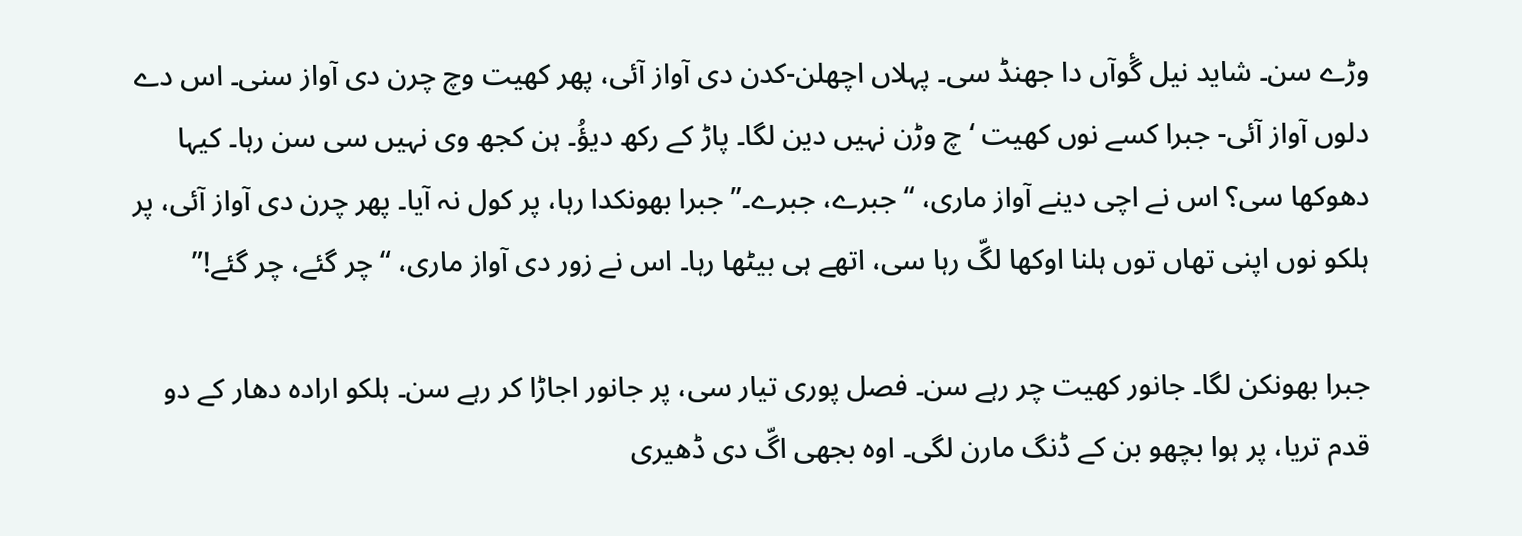وڑے سن۔ شاید نیل گٔوآں دا جھنڈ سی۔ پہلاں اچھلن-کدن دی آواز آئی، پھر کھیت وچ چرن دی آواز سنی۔ اس دے دلوں آواز آئی- جبرا کسے نوں کھیت ‘چ وڑن نہیں دین لگا۔ پاڑ کے رکھ دیؤُ۔ ہن کجھ وی نہیں سی سن رہا۔ کیہا دھوکھا سی؟ اس نے اچی دینے آواز ماری، “جبرے، جبرے۔” جبرا بھونکدا رہا، پر کول نہ آیا۔ پھر چرن دی آواز آئی، پر ہلکو نوں اپنی تھاں توں ہلنا اوکھا لگّ رہا سی، اتھے ہی بیٹھا رہا۔ اس نے زور دی آواز ماری، “چر گئے، چر گئے!”

جبرا بھونکن لگا۔ جانور کھیت چر رہے سن۔ فصل پوری تیار سی، پر جانور اجاڑا کر رہے سن۔ ہلکو ارادہ دھار کے دو قدم تریا، پر ہوا بچھو بن کے ڈنگ مارن لگی۔ اوہ بجھی اگّ دی ڈھیری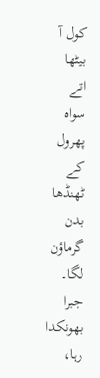کول آ بیٹھا اتے سواہ پھرول کے ٹھنڈھا بدن گرماؤن لگا۔ جبرا بھونکدا رہا،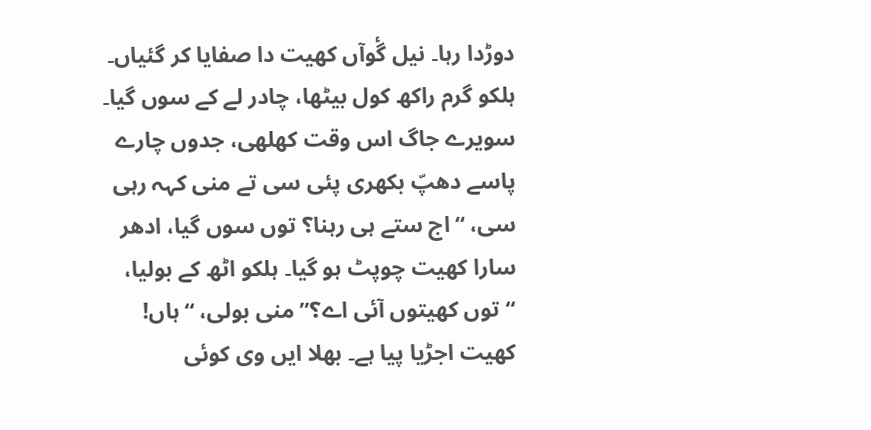دوڑدا رہا۔ نیل گٔوآں کھیت دا صفایا کر گئیاں۔ ہلکو گرم راکھ کول بیٹھا، چادر لے کے سوں گیا۔ سویرے جاگ اس وقت کھلھی، جدوں چارے پاسے دھپّ بکھری پئی سی تے منی کہہ رہی سی، “اج ستے ہی رہنا؟ توں سوں گیا، ادھر سارا کھیت چوپٹ ہو گیا۔ ہلکو اٹھ کے بولیا، “توں کھیتوں آئی اے؟” منی بولی، “ہاں! کھیت اجڑیا پیا ہے۔ بھلا ایں وی کوئی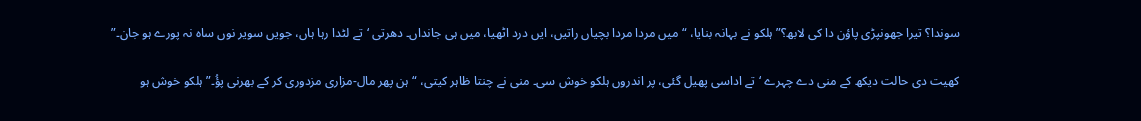سوندا؟ تیرا جھونپڑی پاؤن دا کی لابھ؟” ہلکو نے بہانہ بنایا، “میں مردا مردا بچیاں راتیں، ایں درد اٹھیا، میں ہی جانداں۔ دھرتی ‘تے لٹدا رہا ہاں، جویں سویر نوں ساہ نہ پورے ہو جان۔”

کھیت دی حالت دیکھ کے منی دے چہرے ‘تے اداسی پھیل گئی، پر اندروں ہلکو خوش سی۔ منی نے چنتا ظاہر کیتی، “ہن پھر مال-مزاری مزدوری کر کے بھرنی پؤُ۔” ہلکو خوش ہو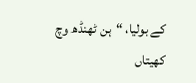کے بولیا، “ہن ٹھنڈھ وچ کھیتاں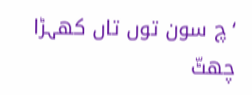‘چ سون توں تاں کھہڑا چھٹّ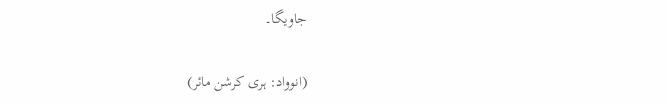جاویگا۔


(انوواد: ہری کرشن مائر)